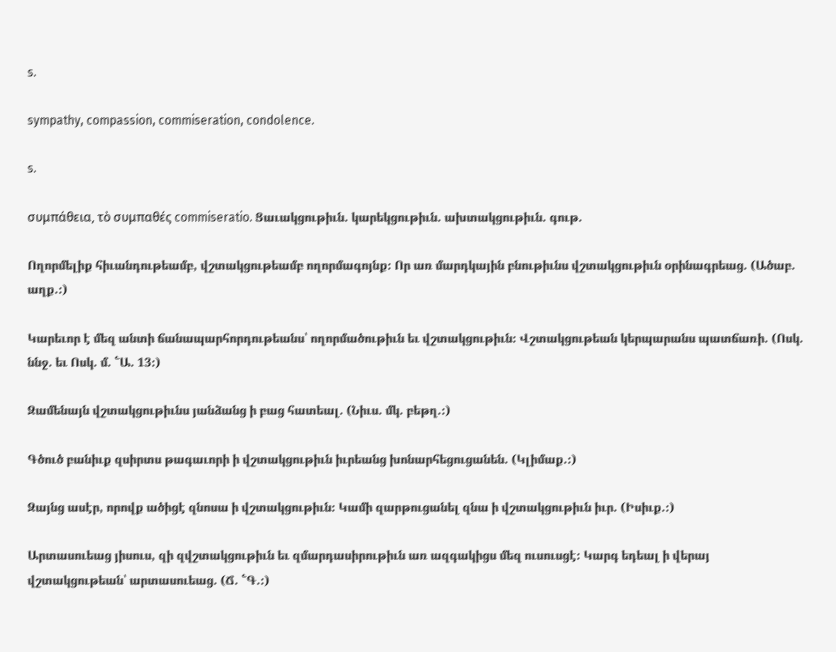s.

sympathy, compassion, commiseration, condolence.

s.

συμπάθεια, τὸ συμπαθές commiseratio. Ցաւակցութիւն. կարեկցութիւն. ախտակցութիւն. գութ.

Ողորմելիք հիւանդութեամբ, վշտակցութեամբ ողորմագոյնք։ Որ առ մարդկային բնութիւնս վշտակցութիւն օրինագրեաց. (Ածաբ. աղք.։)

Կարեւոր է մեզ անտի ճանապարհորդութեանս՝ ողորմածութիւն եւ վշտակցութիւն։ Վշտակցութեան կերպարանս պատճառի. (Ոսկ. ննջ. եւ Ոսկ. մ. ՟Ա. 13։)

Զամենայն վշտակցութիւնս յանձանց ի բաց հատեալ. (Նիւս. մկ. բեթղ.։)

Գծուծ բանիւք զսիրտս թագաւորի ի վշտակցութիւն իւրեանց խոնարհեցուցանեն. (Կլիմաք.։)

Զայնց ասէր, որովք ածիցէ զնոսա ի վշտակցութիւն։ Կամի զարթուցանել զնա ի վշտակցութիւն իւր. (Իսիւք.։)

Արտասուեաց յիսուս, զի զվշտակցութիւն եւ զմարդասիրութիւն առ ազգակիցս մեզ ուսուսցէ։ Կարգ եդեալ ի վերայ վշտակցութեան՝ արտասուեաց. (Ճ. ՟Գ.։)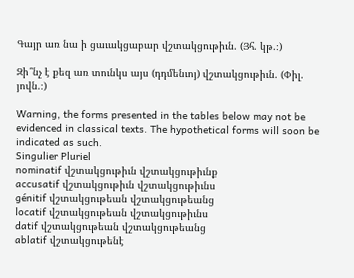Գայր առ նա ի ցաւակցաբար վշտակցութիւն. (Յհ. կթ.։)

Զի՞նչ է քեզ առ տունկս այս (դդմենւոյ) վշտակցութիւն. (Փիլ. յովն.։)

Warning, the forms presented in the tables below may not be evidenced in classical texts. The hypothetical forms will soon be indicated as such.
Singulier Pluriel
nominatif վշտակցութիւն վշտակցութիւնք
accusatif վշտակցութիւն վշտակցութիւնս
génitif վշտակցութեան վշտակցութեանց
locatif վշտակցութեան վշտակցութիւնս
datif վշտակցութեան վշտակցութեանց
ablatif վշտակցութենէ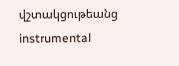վշտակցութեանց
instrumental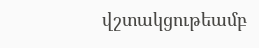վշտակցութեամբ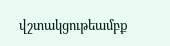վշտակցութեամբք